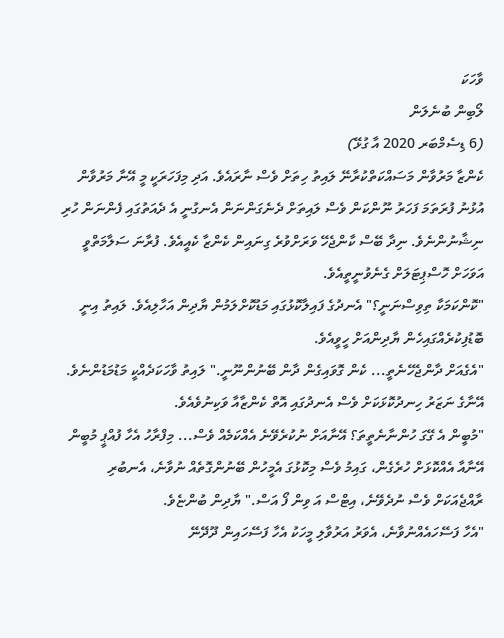ވާހަކަ
ލޯބިން ބުނެލަން
(6 ޑިސެމްބަރ 2020 އާ ގުޅޭ)
ކެންޒާ މަރުވާން މަސައްކަތްކުރާނޭ ލައިތު ހިތަށް ވެސް ނާރައެވެ. އަދި މިފަހަރަކީ މީ އޭނާ މަރުވާން އުޅުނު ފުރަތަމަ ފަހަރު ނޫންކަން ވެސް ލައިތަށް ދެނެގަންނަން އެނގުނީ އެ ދެއަތުގައި ފެންނަން ހުރި ނިޝާނުންނެވެ. ނިދާ ބޭސް ކާންޖެހޭ ވަރަށްވުރެ ގިނައިން ކެންޒާ ކެއީއެވެ. ފުރާނަ ސަލާމަތްވީ އަވަހަށް ހޮސްޕިޓަލަށް ގެނެވުނީތީއެވެ.
"ކޮންކަމަކާ ތިވިސްނަނީ؟" އެނދުގެ ފައިލާކޮޅުގައި މަޑުކޮށްލަމުން ޔާދިން އަހާލިއެވެ. ލައިތު އިނީ ބޮޑުފިކުރެއްގައިހެން ޔާދިންއަށް ހީވީއެވެ.
"އެގެއަށް ދާންޖެހޭނެތީ... ކެން ގޮވައިގެން ދާން ބޭނުންނޫނީ." ލައިތު ވާހަކަދެއްކީ މަޑުމަޑުންނެވެ. އޭނާގެ ނަޒަރު ހިނދުކޮޅަކަށް ވެސް އެނދުގައި އޮތް ކެންޒާއާ ވަކިނުވެއެވެ.
"މުބީން އެ ގޭގަ ހުންނާނެތީތަ؟ އޭނާއަށް ނުކުރެވޭނެ އެއްކަމެއް ވެސް... މިފްރާހު އެހާ ފުއްޕީ މުބީން އޭނާއާ އެއްކޮޅަށް ހުރެގެން، ގައިމު ވެސް މިކޮޅުގަ އެމީހުން ބޭނުންގޮތެއް ނުވާނެ، އެނބުރި ރާއްޖެއަކަށް ވެސް ނުދެވޭނެ، އިޓްސް އަ ވިން ފޯ އަސް." ޔާދިން ބުންޏެވެ.
"އެހާ ފަސޭހައެއްނުވާނެ، އެވަރު އަރުވާލި މީހަކު އެހާ ފަސޭހައިން ދޫދޭނޭ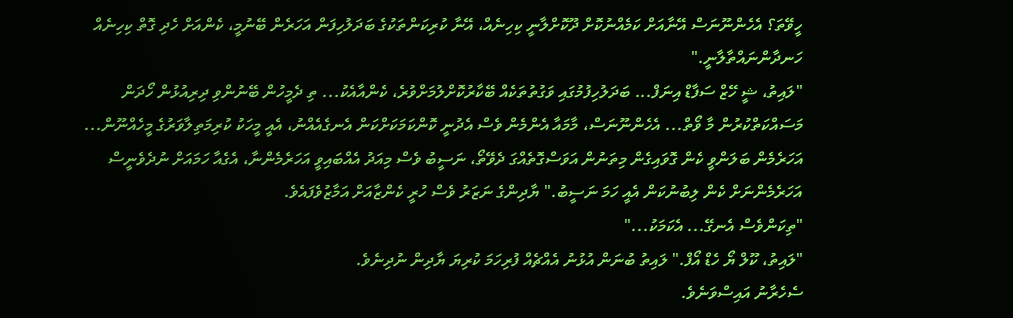ހީވޭތަ؟ އެހެންނޫނަސް އޭނާއަށް ކަމެއްނުކޮށް ދޫކޮށްލާނީ ކިހިނެއް، އޭނާ ކުރިކަންތަކުގެ ބަދަލުހިފަން އަހަރެން ބޭނުމީ، ކެންއަށް ހެދި ގޮތް ކިހިނެއް ހަނދާންނައްތާލާނީ."
"ލައިތު، ޝީ ހޭޒް ސަފާޑް އިނަފް... ބަދަލުހިފުމުގައި ވަގުތުތަކެއް ބޭކާރުކޮށްލުމަށްވުރެ، ކެންއާއެކު... ތި ދެމީހުން ބޭނުންވި ދިރިއުޅުން ހޯދަން މަސައްކަތްކުރުން މާ ވޯތް... އެހެންނޫނަސް، މާމައާ އެންމެން ވެސް އެދުނީ ކޮންކަމަކަށްކަން އެނގެއެއްނު، އެއީ މީހަކު ކުރިމަތިލާވަރުގެ މީހެއްނޫން... އަހަރެމެން ބަލަންވީ ކެން ގޮވައިގެން މިތަނުން އަވަސްގޮތެއްގަ ދެވޭތޯ، ނަސީބު ވެސް މިއަދު އެއްބައިވީ އަހަރެމެންނާ، އެގެއާ ހަމައަށް ނުދެވެނީސް އަހަރެމެންނަށް ކެން ލިބުނުކަން އެއީ ހަމަ ނަސީބު." ޔާދިންގެ ނަޒަރު ވެސް ހުރީ ކެންޒާއަށް އަމާޒުވެފައެވެ.
"ތިކަންވެސް އެނގޭ... އެކަމަކު..."
"ލައިތު، ކޫލް ޔޯ ހެޑް އޯފް." ލައިތު ބުނަން އުޅުނު އެއްޗެއް ފުރިހަމަ ކުރިޔަ ޔާދިން ނުދިނެވެ.
ސެހެރާނު އައިސްވަނެވެ.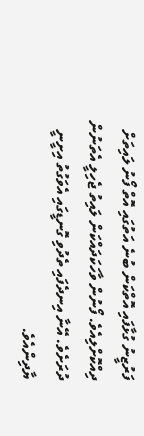ފަރުޒީނު ގުޅާފައި އޮތްކަން ބުނެ އަތުގައި އޮތް ފޯނު ލައިތަށް ދިއްކޮށްލިއެވެ. ފޯނުން ވާހަކަދައްކަން ލައިތު ޖެހިލީ އެތަނުން ދުރަށެވެ. އޭނާ އިނދެފައި ތެދުވި ގޮނޑީގައި އެވަގުތު އިށީނީ ޔާދިންއެވެ.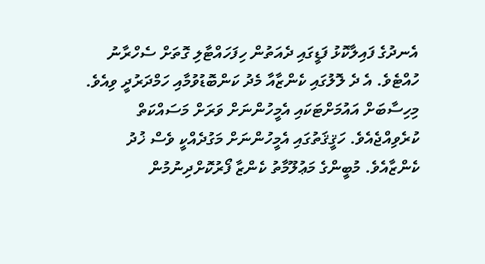އެނދުގެ ފައިލާކޮޅު ފަޑީގައި ދެއަތުން ހިފަހައްޓާލި ގޮތަށް ސެހްރާނު ހުއްޓެވެ. އެ ދެ ލޮލުގައި ކެންޒާއާ މެދު ކަންބޮޑުވުމާއި ހަމްދަރުދީ ވިއެވެ. މިހިސާބަށް އައުމަށްޓަކައި އެމީހުންނަށް ވަރަށް މަސައްކަތް ކުރެވިއްޖެއެވެ. ހަޤީޤަތުގައި އެމީހުންނަށް މަގުދެއްކީ ވެސް ޚުދު ކެންޒާއެވެ. މުބީންގެ މަޢުލޫމާތު ކެންޒާ ފޯރުކޮށްދިނުމުން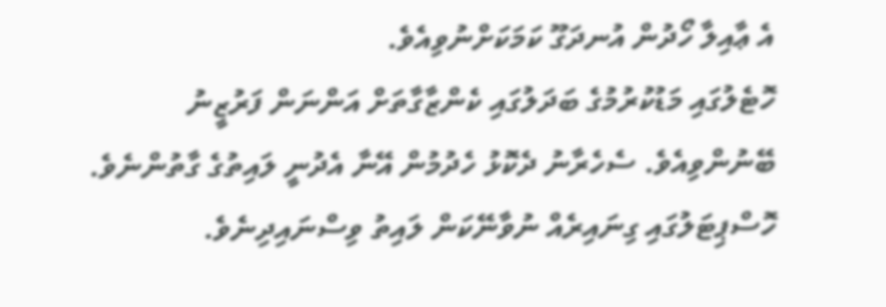އެ ޢާއިލާ ހޯދުން އުނދަގޫ ކަމަކަށްނުވިއެވެ.
ހޮޓެލުގައި މަޑުކުރުމުގެ ބަދަލުގައި ކެންޒާގާތަށް އަންނަން ފަރުޒީނު ބޭނުންވިއެވެ. ސެހެރާނު ދެކޮޅު ހެދުމުން އޭނާ އެދުނީ ލައިތުގެ ގާތުންނެވެ. ހޮސްޕިޓަލުގައި ގިނައިރެއް ނުވާނޭކަން ލައިތު ވިސްނައިދިނެވެ.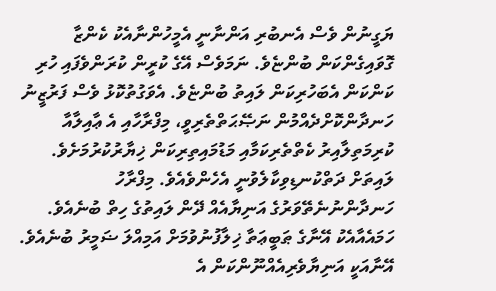ޔަގީނުން ވެސް އެނބުރި އަންނާނީ އެމީހުންނާއެކު ކެންޒާ ގޮވައިގެންކަން ބުންޏެވެ. ނަމަވެސް އޭގެ ކުރީން ކުރަންވެފައި ހުރި ކަންކަން އެބަހުރިކަން ލައިތު ބުންޏެވެ. އެވަގުތުކޮޅު ވެސް ފަރުޒީނު ހަނދާންކޮށްދެއްމުން ނަޞޭޙަތްތެރިވީ، މިފްރާހާއި އެ ޢާއިލާއާ ކުރިމަތިލާއިރު ކެތްތެރިކަމާއި މަޑުމައިތިރިކަން ޚިޔާރުކުރުމަށެވެ. ލައިތަށް ދަތްކުނޑިވިކާލެވުނީ އެހެންވެއެވެ. މިފްރާހު ހަނދާންނުނެތޭވަރުގެ އަނިޔާއެއް ދޭން ލައިތުގެ ހިތް ބުނެއެވެ. ހަމައެއާއެކު އޭނާގެ ޠަބީޢަތާ ޚިލާފުނުވުމަށް އަމިއްލަ ޟަމީރު ބުނެއެވެ. އޭނާއަކީ އަނިޔާވެރިއެއްނޫންކަން އެ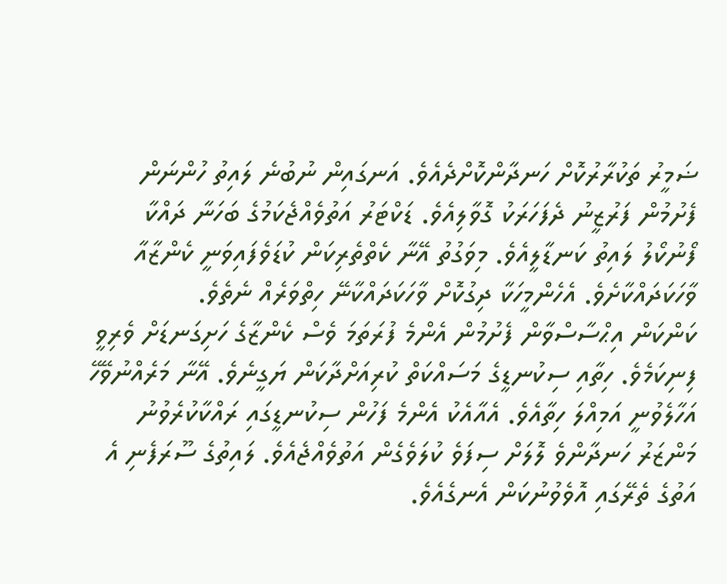ޟަމީރު ތަކުރާރުކޮށް ހަނދާންކޮށްދެއެވެ. އަނގައިން ނުބުނެ ލައިތު ހުންނަން ފެށުމުން ފަރުޒީނު ދެފަހަރަކު ގޮވާލިއެވެ. ޑަކްޓަރު އަތުވެއްޖެކަމުގެ ބަހަނާ ދައްކާ ފޯނުކޯލު ލައިތު ކަނޑާލީއެވެ. މިވަގުތު އޭނާ ކެތްތެރިކަން ކުޑަވެފައިވަނީ ކެންޒާއާ ވާހަކަދައްކާށެވެ. އެހެންމީހަކާ ދިގުކޮށް ވާހަކަދައްކާނޭ ހިތްވަރެއް ނެތެވެ.
ކަންކަން އިޙްސާސްވާން ފެށުމުން އެންމެ ފުރަތަމަ ވެސް ކެންޒާގެ ހަށިގަނޑަށް ވެރިވީ ފިނިކަމެވެ. ހިތާއި ސިކުނޑީގެ މަސައްކަތް ކުރިއަށްދާކަން ޔަގީނެވެ. އޭނާ މަރެއްނުވޭހޭ އަހާލެވުނީ އަމިއްލަ ހިތާއެވެ. އެއާއެކު އެންމެ ފަހުން ސިކުނޑީގައި ރައްކާކުރެވުނު މަންޒަރު ހަނދާންވެ ލޮލަށް ސިފަވެ ކުލަވެގެން އަތުވެއްޖެއެވެ. ލައިތުގެ ސޫރަފެނި އެ އަތުގެ ތެރޭގައި އޮވެވުނުކަން އެނގެއެވެ.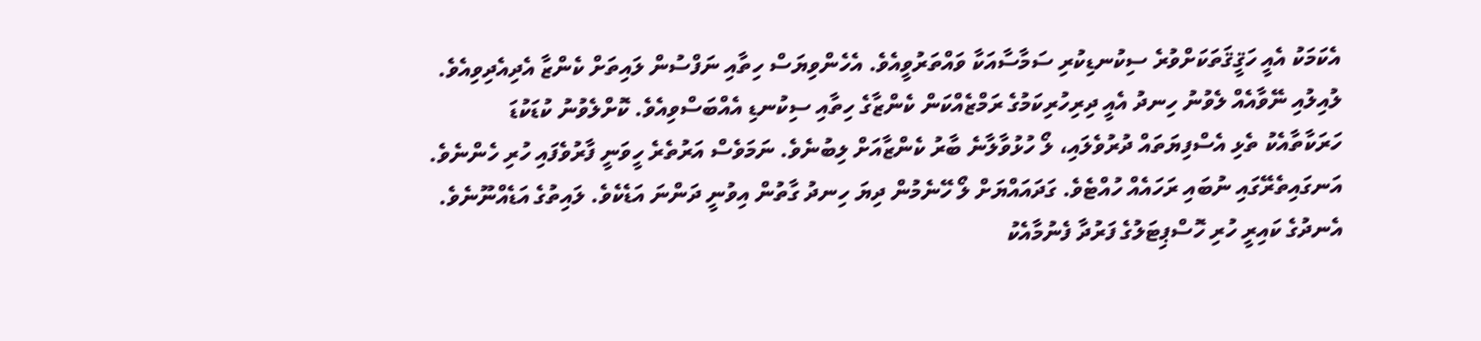އެކަމަކު އެއީ ހަޤީޤަތަކަށްވުރެ ސިކުނޑިކުރި ސަމާސާއަކާ ވައްތަރުވީއެވެ. އެހެންވިޔަސް ހިތާއި ނަފްސުން ލައިތަށް ކެންޒާ އެދިއެދިވިއެވެ. ލުއިލުއި ނޭވާއެއް ލެވުނު ހިނދު އެއީ ދިރިހުރިކަމުގެ ރަމްޒެއްކަން ކެންޒާގެ ހިތާއި ސިކުނޑި އެއްބަސްވިއެވެ. ކޮށްލެވުނު ކުޑަކުޑަ ހަރަކާތާއެކު ތެޅި އެސްފިޔަތައް ދުރުވެލައި، ލޯ ހުޅުވާލާނެ ބާރު ކެންޒާއަށް ލިބުނެވެ. ނަމަވެސް އަރުތެރެ ހީވަނީ ފާރުވެފައި ހުރި ހެންނެވެ. އަނގައިތެރޭގައި ނުބައި ރަހައެއް ހުއްޓެވެ. ގަދައައްޔަށް ލޯ ހޭނެމުން ދިޔަ ހިނދު ގާތުން އިވުނީ ދަންނަ އަޑެކެވެ. ލައިތުގެ އަޑެއްނޫނެވެ. އެނދުގެ ކައިރީ ހުރި ހޮސްޕިޓަލުގެ ފަރުދާ ފެނުމާއެކު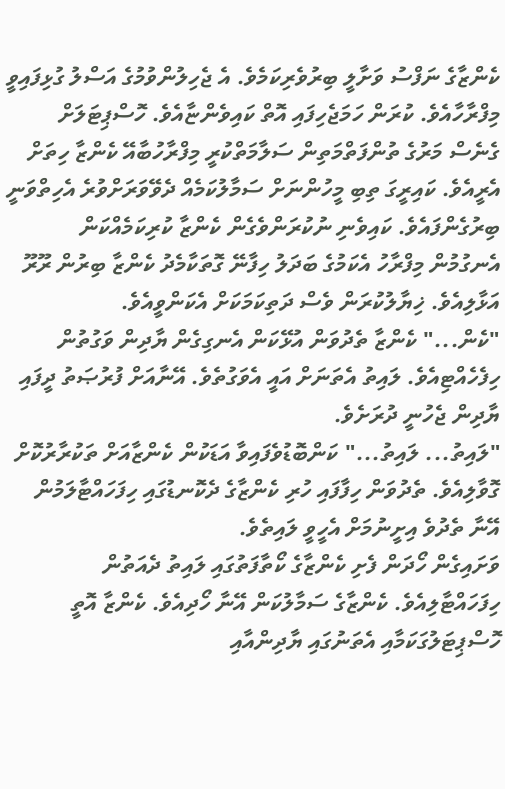ކެންޒާގެ ނަފްސު ވަށާލީ ބިރުވެރިކަމެވެ. އެ ޖެހިލުންވުމުގެ އަސްލު ގުޅިފައިވީ މިފްރާހާއެވެ. ކުރަން ހަމަޖެހިފައި އޮތް ކައިވެންޏާއެވެ. ހޮސްޕިޓަލަށް ގެނެސް މަރުގެ ތުންފަތްމަތިން ސަލާމަތްކުރީ މިފްރާހުބާއޭ ކެންޒާ ހިތަށް އެރީއެވެ. ކައިރީގަ ތިބި މީހުންނަށް ސަމާލުކަމެއް ދެވޭވަރަށްވުރެ އެހިތްވަނީ ބިރުގެންފައެވެ. ކައިވެނި ނުކުރަންވެގެން ކެންޒާ ކުރިކަމެއްކަން އެނގުމުން މިފްރާހު އެކަމުގެ ބަދަލު ހިފާނޭ ގޮތަކާމެދު ކެންޒާ ބިރުން ރޫރޫ އަޅާލިއެވެ. ޚިޔާލުކުރަން ވެސް ދަތިކަމަކަށް އެކަންވީއެވެ.
"ކެން..." ކެންޒާ ތެދުވަން އުޅޭކަން އެނގިގެން ޔާދިން ވަގުތުން ހިފެހެއްޓިއެވެ. ލައިތު އެތަނަށް އައީ އެވަގުތެވެ. އޭނާއަށް ފުރުޞަތު ދީފައި ޔާދިން ޖެހުނީ ދުރަށެވެ.
"ލައިތު... ލައިތު..." ކަންބޮޑުވެފައިވާ އަޑަކުން ކެންޒާއަށް ތަކުރާރުކޮށް ގޮވާލިއެވެ. ތެދުވަން ހިފާފައި ހުރި ކެންޒާގެ ދެކޮނޑުގައި ހިފަހައްޓާލަމުން އޭނާ ތެދުވެ އިށީނުމަށް އެހީވީ ލައިތެވެ.
ވަށައިގެން ހޯދަން ފެށި ކެންޒާގެ ކޯތާފަތުގައި ލައިތު ދެއަތުން ހިފަހައްޓާލިއެވެ. ކެންޒާގެ ސަމާލުކަން އޭނާ ހޯދިއެވެ. ކެންޒާ އޮތީ ހޮސްޕިޓަލުގަކަމާއި އެތަނުގައި ޔާދިންއާއި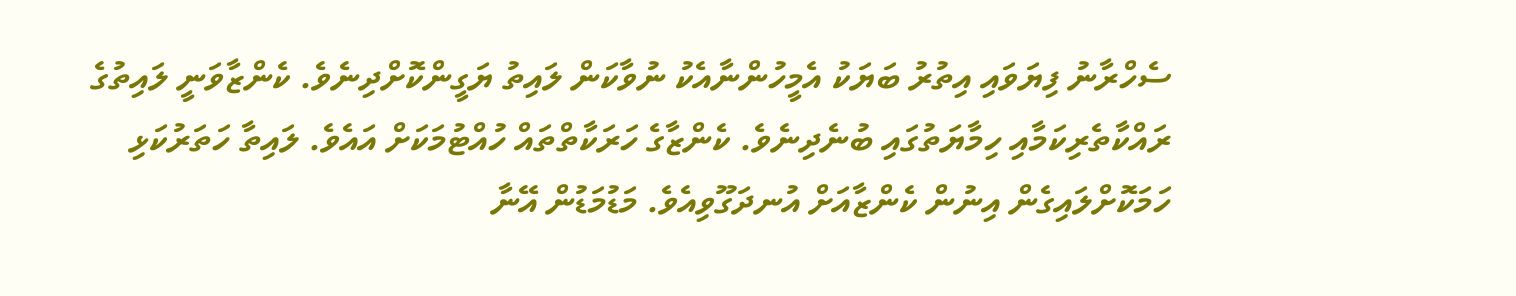ސެހްރާނު ފިޔަވައި އިތުރު ބަޔަކު އެމީހުންނާއެކު ނުވާކަން ލައިތު ޔަގީންކޮށްދިނެވެ. ކެންޒާވަނީ ލައިތުގެ ރައްކާތެރިކަމާއި ހިމާޔަތުގައި ބުނެދިނެވެ. ކެންޒާގެ ހަރަކާތްތައް ހުއްޓުމަކަށް އައެވެ. ލައިތާ ހަތަރުކަޅި ހަމަކޮށްލައިގެން އިނުން ކެންޒާއަށް އުނދަގޫވިއެވެ. މަޑުމަޑުން އޭނާ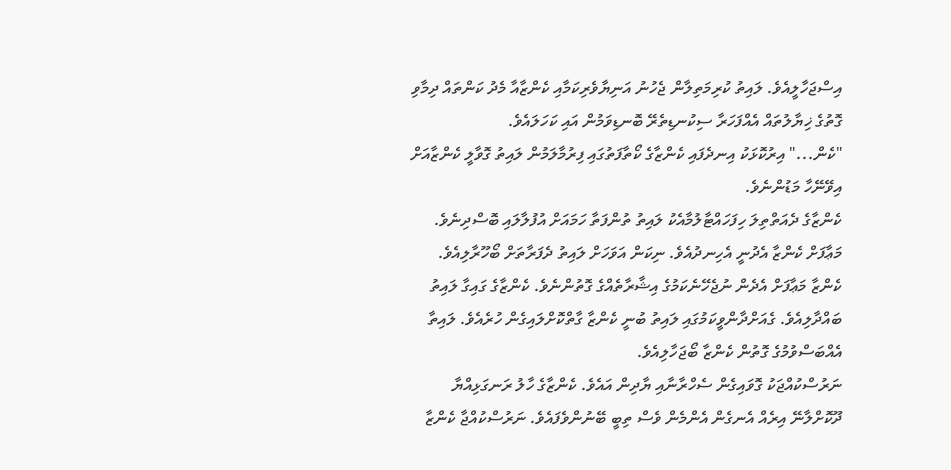އިސްޖަހާލީއެވެ. ލައިތު ކުރިމަތިލާން ޖެހުނު އަނިޔާވެރިކަމާއި ކެންޒާއާ މެދު ކަންތައް ދިމާވި ގޮތުގެ ޚިޔާލުތައް އެއްފަހަރާ ސިކުނޑިތެރޭ ބޮނޑިވަމުން އައި ކަހަލައެވެ.
"ކެން..." އިރުކޮޅަކު އިނދެފައި ކެންޒާގެ ކޯތާފަތުގައި ފިރުމާލަމުން ލައިތު ގޮވާލީ ކެންޒާއަށް އިވޭނޭހާ މަޑުންނެވެ.
ކެންޒާގެ ދެއަތްތިލަ ހިފަހައްޓާލުމާއެކު ލައިތު ތުންފަތާ ހަމައަށް އުފުލާލައި ބޮސްދިނެވެ. މަޢާފަށް ކެންޒާ އެދުނީ އެހިނދުއެވެ. ނިކަން އަވަހަށް ލައިތު ދެފަރާތަށް ބޯހޫރާލިއެވެ. ކެންޒާ މަޢާފަށް އެދެން ނުޖެހޭނެކަމުގެ އިޝާރާތެއްގެ ގޮތުންނެވެ. ކެންޒާގެ ގައިގާ ލައިތު ބައްދާލިއެވެ. ގެއަށްދާންވީކަމުގައި ލައިތު ބުނީ ކެންޒާ ގާތްކޮށްލައިގެން ހުރެއެވެ. ލައިތާ އެއްބަސްވުމުގެ ގޮތުން ކެންޒާ ބޯޖަހާލިއެވެ.
ނަރުސްކުއްޖަކު ގޮވައިގެން ސެހްރާނާއި ޔާދިން އައެވެ. ކެންޒާގެ ހާލު ރަނގަޅިއްޔާ ދޫކޮށްލާނޭ އިރެއް އެނގެން އެންމެން ވެސް ތިބީ ބޭނުންވެފައެވެ. ނަރުސްކުއްޖާ ކެންޒާ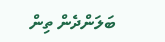ބަލަންދެން ތިން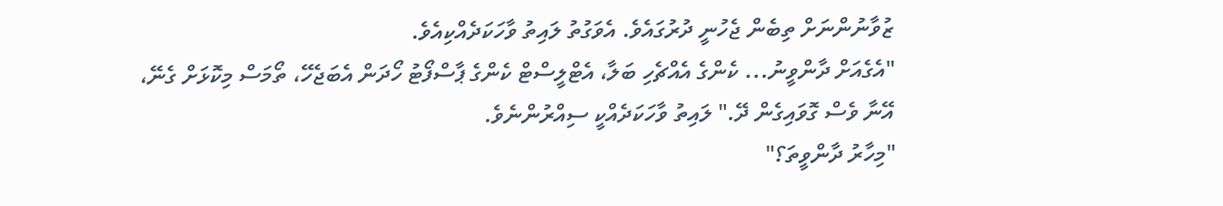ޒުވާނުންނަށް ތިބެން ޖެހުނީ ދުރުގައެވެ. އެވަގުތު ލައިތު ވާހަކަދެއްކިއެވެ.
"އެގެއަށް ދާންވީނު... ކެންގެ އެއްޗެހި ބަލާ، އެޓްލީސްޓް ކެންގެ ޕާސްފޯޓު ހޯދަން އެބަޖެހޭ، ތޯމަސް މިކޮޅަށް ގެނޭ، އޭނާ ވެސް ގޮވައިގެން ދޭ." ލައިތު ވާހަކަދެއްކީ ސިއްރުންނެވެ.
"މިހާރު ދާންވީތަ؟"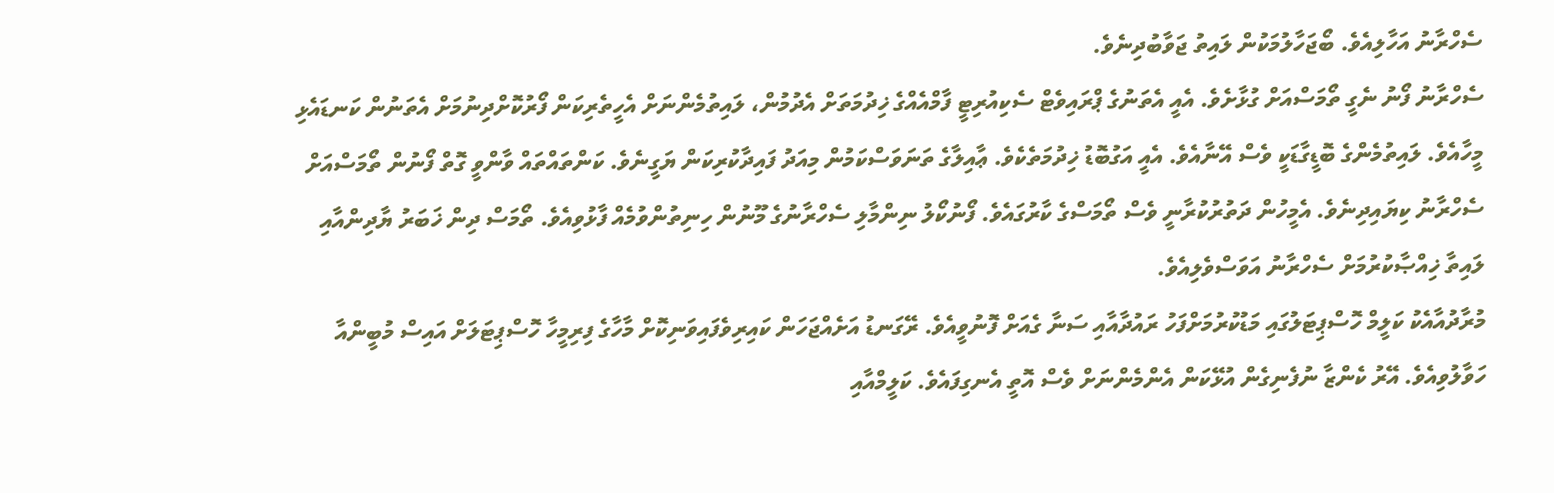ސެހްރާނު އަހާލިއެވެ. ބޯޖަހާލުމަކުން ލައިތު ޖަވާބުދިނެވެ.
ސެހްރާނު ފޯނު ނެގީ ތޯމަސްއަށް ގުޅާށެވެ. އެއީ އެތަނުގެ ޕްރައިވެޓް ސެކިއުރިޓީ ފާމްއެއްގެ ޚިދުމަތަށް އެދުމުން، ލައިތުމެންނަށް އެހީތެރިކަން ފޯރުކޮށްދިނުމަށް އެތަނުން ކަނޑައެޅި މީހާއެވެ. ލައިތުމެންގެ ބޮޑީގާޑަކީ ވެސް އޭނާއެވެ. އެއީ އަގުބޮޑު ޚިދުމަތެކެވެ. ޢާއިލާގެ ތަނަވަސްކަމުން މިއަދު ފައިދާކުރިކަން ޔަގީނެވެ. ކަންތައްތައް ވާންވީ ގޮތް ފޯނުން ތޯމަސްއަށް ސެހްރާނު ކިޔައިދިނެވެ. އެމީހުން ދަތުރުކުރާނީ ވެސް ތޯމަސްގެ ކާރުގައެވެ. ފޯނުކޯލު ނިންމާލި ސެހްރާނުގެ މޫނުން ހިނިތުންވުމެއް ފާޅުވިއެވެ. ތޯމަސް ދިން ޚަބަރު ޔާދިންއާއި ލައިތާ ޚިއްޞާކުރުމަށް ސެހްރާނު އަވަސްވެލިއެވެ.
މުރާދުއާއެކު ކަލީމް ހޮސްޕިޓަލުގައި މަޑުކުރުމަށްފަހު ރައުދާއާއި ސަނާ ގެއަށް ފޮނުވީއެވެ. ރޭގަނޑު އަށެއްޖަހަން ކައިރިވެފައިވަނިކޮށް މާހާގެ ފިރިމީހާ ހޮސްޕިޓަލަށް އައިސް މުބީންއާ ހަވާލުވިއެވެ. އޭރު ކެންޒާ ނުފެނިގެން އުޅޭކަން އެންމެންނަށް ވެސް އޮތީ އެނގިފައެވެ. ކަލީމްއާއި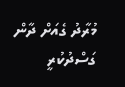މުރާދު ގެއަށް ދާން ގަސްދުކުރީ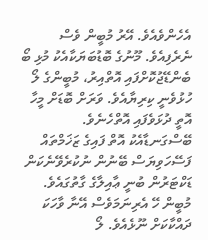އެހެންވެއެވެ. އޭރު މުބީން ވެސް ނެރެފިއެވެ. މޫނުގެ ބޮޑުބަޔަކާއެކު މުޅި ބޯ ބެންޑޭޖުކޮށްފައި އޮތްއިރު، މުބީންގެ ލޯ ހުޅުވެނީ ކިރިޔާއެވެ. ވަރަށް ބޮޑަށް މީހާ އޮތީ ދުޅަވެފައި އޮތްހެނެވެ. ބޭސްގަނޑާއެކު އޮތް ފައިގެ ޒަޚަމްތައް ފަސޭހަވިޔަސް ބޭނުން ނުކުރެވޭނެކަން ޑަކްޓަރުން ބުނީ ޢާއިލާގެ ގާތުގައެވެ. މުބީން ހޭ އެރިނަމަވެސް އޭނާ ވާހަކަ ދައްކާކަށް ނޫޅެއެވެ. ލޯ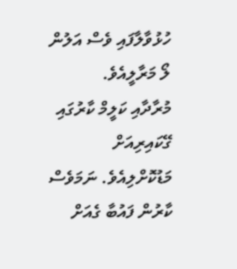ހުޅުވާލާފައި ވެސް އަލުން ލޯ މަރާލީއެވެ.
މުރާދާއި ކަލީމް ކާރުގައި ގޭކައިރިއަށް މަޑުކޮށްލިއެވެ. ނަމަވެސް ކާރުން ފައުބާ ގެއަށް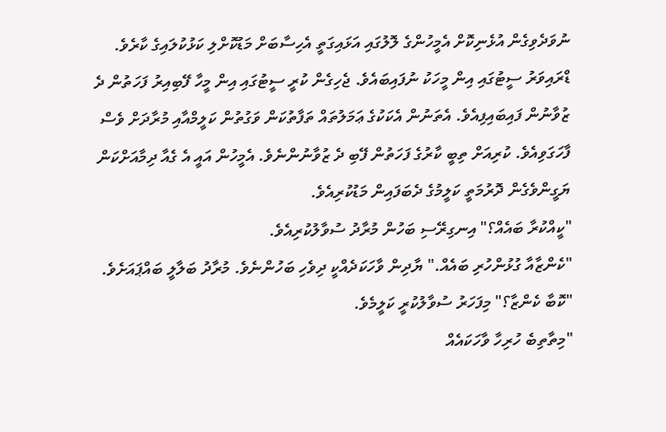ނުވަދެވިގެން އުޅެނިކޮށް އެމީހުންގެ ލޮލުގައި އަޅައިގަތީ އެހިސާބަށް މަޑުކޮށްލި ކަޅުކުލައިގެ ކާރެވެ. ޑްރައިވަރު ސީޓުގައި އިން މީހަކު ނުފައިބައެވެ. ޖެހިގެން ކުރީ ސީޓުގައި އިން މީހާ ފޭބިއިރު ފަހަތުން ދެ ޒުވާނުން ފައިބައިފިއެވެ. އެތަނުން އެކަކުގެ ޢަމަލުތައް ތަފާތުކަން ވަގުތުން ކަލީމްއާއި މުރާދަށް ވެސް ފާހަގަވިއެވެ. ކުރިއަށް ތިބީ ކާރުގެ ފަހަތުން ފޭބި ދެ ޒުވާނުންނެވެ. އެމީހުން އައީ އެ ގެއާ ދިމާއަށްކަން ޔަގީންވެގެން ދޮރުމަތީ ކަލީމުގެ ދެބަފައިން މަޑުކުރިއެވެ.
"ކީއްކުރާ ބައެއް؟" އިނގިރޭސި ބަހުން މުރާދު ސުވާލުކުރިއެވެ.
"ކެންޒާއާ ގުޅުންހުރި ބައެއް." ޔާދިން ވާހަކަދެއްކީ ދިވެހި ބަހުންނެވެ. މުރާދު ބަލާލީ ބައްޕައަށެވެ.
"ކޮބާ ކެންޒާ؟" މިފަހަރު ސުވާލުކުރީ ކަލީމެވެ.
"މިތާތިބެ ހުރިހާ ވާހަކައެއް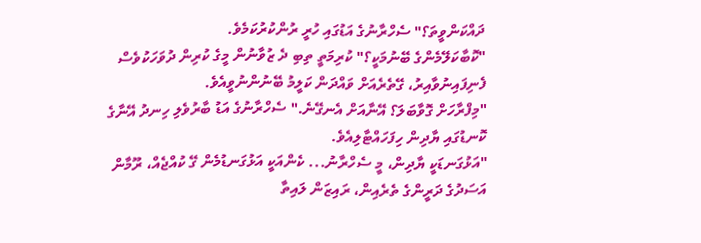ދައްކަންވީތަ؟" ސެހްރާނުގެ އަޑުގައި ހުރީ ރުންކުރުކަމެވެ.
"ކޮބާކަލޭމެންގެ ބޭނުމަކީ؟" ކުރިމަތީ ތިބި ދެ ޒުވާނުން މީގެ ކުރިން ދުވަހަކުވެސް ފެނިފައިނުވާއިރު، ގޭތެރެއަށް ވައްދަން ކަލީމު ބޭނުންނުވީއެވެ.
"މިފްރާހަށް ގޮވާބަލަ؟ އޭނާއަށް އެނގޭނެ." ސެހްރާނުގެ އަޑު ބާރުވެލި ހިނދު އޭނާގެ ކޮނޑުގައި ޔާދިން ހިފަހައްޓާލިއެވެ.
"އަޅުގަނޑަކީ ޔާދިން، މީ ސެހްރާނު... ކެންއަކީ އަޅުގަނޑުމެން ގޭ ކުއްޖެއް، ރޫމާން އަސަދުގެ ދަރީންގެ ތެރެއިން، ރައިޒަން ލައިތާ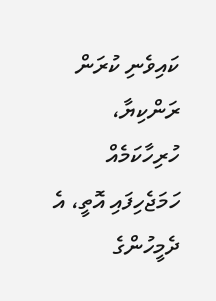ކައިވެނި ކުރަން ރަންކިޔާ، ހުރިހާކަމެއް ހަމަޖެހިފައި އޮތީ، އެ ދެމީހުންގެ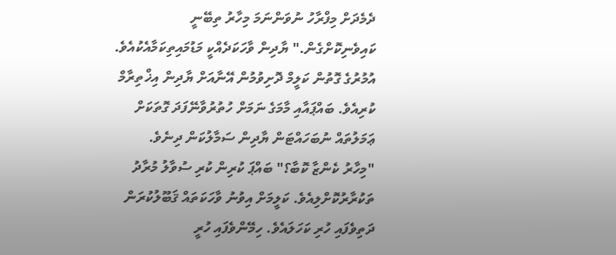ދެމެދަށް މިފްރާހު ނުވަންނަމަ މިހާރު ތިބޭނީ ކައިވެނިކޮށްގެން." ޔާދިން ވާހަކަދެއްކީ މަޑުމައިތިކަމާއެކުއެވެ. އުމުރުގެ ގޮތުން ކަލީމް ދޮށިވުމުން އޭނާއަށް ޔާދިން އިޚްތިރާމް ކުރިއެވެ. ބައްޕައާއި މާމަގެ ނަމަށް ހުތުރުވާނޭފަދަ ގޮތަކަށް ޢަމަލުތައް ނުބަހައްޓަން ޔާދިން ސަމާލުކަން ދިނެވެ.
"މިހާރު ކެންޒާ ކޮބާ؟" ބައްޕަ ކުރިން ކުރި ސުވާލު މުރާދު ތަކުރާރުކޮށްލިއެވެ. ކަލީމަށް އިވުނު ވާހަކަތައް ޤަބޫލުކުރަން ދަތިވެފައި ހުރި ކަހަލައެވެ. ހިމޭންވެފައި ހުރީ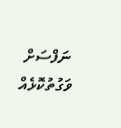ނަފްސަށް ވަގުތުކޮޅެއް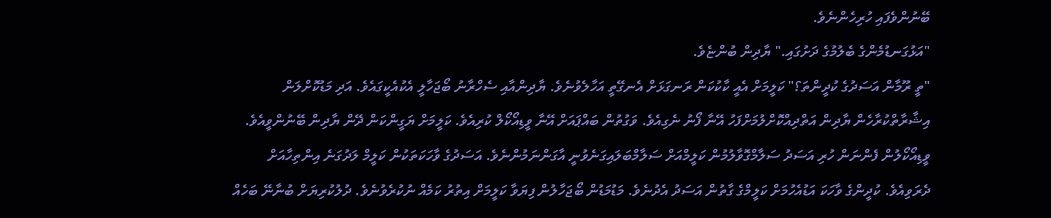ބޭނުންވެފައި ހުރިހެންނެވެ.
"އަޅުގަނޑުމެންގެ ބެލުމުގެ ދަށުގައި." ޔާދިން ބުންޏެވެ.
"ތީ ރޫމާން އަސަދުގެ ކުދީންތަ؟" ކަލީމަށް އެއީ ކާކުކަން ރަނގަޅަށް އެނގޭތީ އަހާލެވުނެވެ. ޔާދިންއާއި ސެހްރާނު ބޯޖަހާލީ އެކުއެކީގައެވެ. އަދި މަޑުކޮށްލަން އިޝާރާތްކުރާހެން ޔާދިން އަތްދިއްކޮށްލުމަށްފަހު އޭނާ ފޯނު ނެގިއެވެ. ވަގުތުން ބައްޕައަށް އޭނާ ވީޑިއޯކޯލް ކުރިއެވެ. ކަލީމަށް ޔަގީންކަން ދޭން ޔާދިން ބޭނުންވީއެވެ.
ވީޑިއޯކޯލުން ފެންނަން ހުރި އަސަދު ސަލާމްގޮވާލުމުން ކަލީމްއަށް ސަލާމްބަލައިގަނެވުނީ އާގަންނަމުންނެވެ. އަސަދުގެ ވާހަކަތަކުން ކަލީމް ލަދުގަނެ އިންތިހާއަށް ދެރަވިއެވެ. ކުދީންގެ ވާހަކަ އަޑުއެހުމަށް ކަލީމްގެ ގާތުން އަސަދު އެދުނެވެ. މަޑުމަޑުން ބޯޖަހާލުން ފިޔަވާ ކަލީމަށް އިތުރު ކަމެއް ނުކުރެވުނެވެ. ދުލުކުރިޔަށް ބުނާނޭ ބަހެއް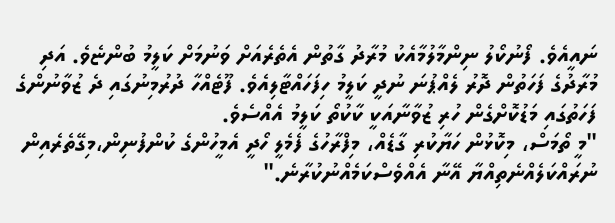ނައީއެވެ. ފޯނުކޯލު ނިންމާލުމާއެކު މުރާދު ގާތުން އެތެރެއަށް ވަނުމަށް ކަލީމު ބުންޏެވެ. އަދި މުރާދުގެ ފަހަތުން ދޮރު ލެއްޕުނަ ނުދީ ކަލީމު ހިފަހައްޓާލިއެވެ. ފޫޓެއްހާ ދުރުމިނުގައި ދެ ޒުވާނުންގެ ފަހަތުގައި މަޑުކޮށްގެން ހުރި ޒުވާނާއަކީ ކާކުތޯ ކަލީމު އެއްސެވެ.
"މީ ތޯމަސް، މިކޮޅުން ހަޔާކުރި ގާޑެއް، މިފްރާހުގެ ފެމެލީ ހޯދީ އެމީހުންގެ ކުންފުނިން،މިގޭތެރެއިން ނުރައްކަލެއްނެތިއްޔާ އޭނާ އެއްވެސްކަމެއްނުކުރާނެ."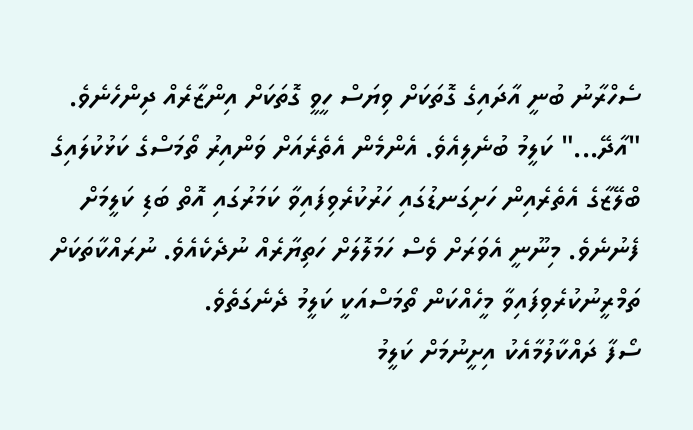ސެހްރާނު ބުނީ އާދައިގެ ގޮތަކަށް ވިޔަސް ހީވީ ގޮތަކަށް އިންޒާރެއް ދިންހެނެވެ.
"އާދޭ..." ކަލީމު ބުނެލިއެވެ. އެންމެން އެތެރެއަށް ވަންއިރު ތޯމަސްގެ ކަޅުކުލައިގެ ބްލޭޒާގެ އެތެރެއިން ހަށިގަނޑުގައި ހަރުކުރެވިފައިވާ ކަމަރުގައި އޮތް ބަޑި ކަލީމަށް ފެނުނެވެ. މިނޫނީ އެވަރަށް ވެސް ހަމަލޮލަށް ހަތިޔާރެއް ނުދެކެއެވެ. ނުރައްކާތަކަށް ތަމްރީނުކުރެވިފައިވާ މީހެއްކަން ތޯމަސްއަކީ ކަލީމު ދެނެގަތެވެ.
ސޯފާ ދައްކާލުމާއެކު އިށީނުމަށް ކަލީމު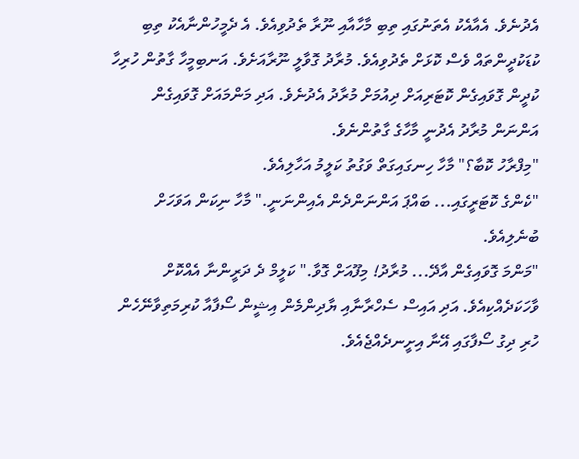އެދުނެވެ. އެއާއެކު އެތަނުގައި ތިބި މާހާއާއި ނޫރާ ތެދުވިއެވެ. އެ ދެމީހުންނާއެކު ތިބި ކުޑަކުދީންތައް ވެސް ކޮޅަށް ތެދުވިއެވެ. މުރާދު ގޮވާލީ ނޫރާއަށެވެ. އަނބިމީހާ ގާތުން ހުރިހާ ކުދީން ގޮވައިގެން ކޮޓަރިއަށް ދިއުމަށް މުރާދު އެދުނެވެ. އަދި މަންމައަށް ގޮވައިގެން އަންނަން މުރާދު އެދުނީ މާހާގެ ގާތުންނެވެ.
"މިފްރާހު ކޮބާ؟" މާހާ ހިނގައިގަތް ވަގުތު ކަލީމު އަހާލިއެވެ.
"ކެންގެ ކޮޓަރީގައި... ބައްޕަ އަންނަންދެން އެއިންނަނީ." މާހާ ނިކަން އަވަހަށް ބުނެލިއެވެ.
"މަންމަ ގޮވައިގެން އާދޭ... މުރާދު! މިފޫއަށް ގޮވާ." ކަލީމް ދެ ދަރީންނާ އެއްކޮށް ވާހަކަދެއްކިއެވެ. އަދި އައިސް ސެހްރާނާއި ޔާދިންމެން އިޝީން ސޯފާއާ ކުރިމަތިވާނޭހެން ހުރި ދިގު ސޯފާގައި އޭނާ އިށީނދެއްޖެއެވެ.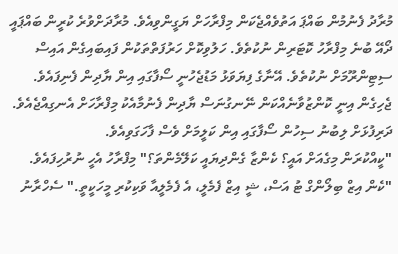މުރާދު ފެނުމުން ބައްޕަ އަތުވެއްޖެކަން މިފްރާހަށް ޔަގީންވިއެވެ. މުރާދަށްވުރެ ކުރީން ބައްޕައީ ދޯއޭ ބުނެ މިފްރާހު ކޮޓަރިން ނުކުތެވެ. ހަލުވިކޮށް ހަރުފަތްތަކުން ފައިބައިގެން އައިސް ސިޓިންރޫމަށް ނުކުތެވެ. އޭނާގެ ފިޔަވަޅު މަޑުޖެހުނީ ސޯފާގައި އިން ޔާދިން ފެނިފައެވެ. ޖެހިގެން އިނީ ކޮންޒުވާނެއްކަން ނޭނގުނަސް ޔާދިން ފެނުމާއެކު މިފްރާހަށް އެނގިއްޖެއެވެ. ދަރިފުޅަށް ލިބުނު ސިހުން ސޯފާގައި އިން ކަލީމަށް ވެސް ފާހަގަވިއެވެ.
"ކީއްކުރަން މިގެއަށް އައީ؟ ކެންޒާ ގެންދިޔައީ ކަލޭމެންތަ؟" މިފްރާހު އެހީ ނުރުހިފައެވެ.
"ކެން އިޒް ބިލޯންގް ޓު އަސް، ޝީ އިޒް ފެމެލީ، އެ ފެމެލީއާ ވަކިކުރި މީހަކީތީ." ސެހްރާނު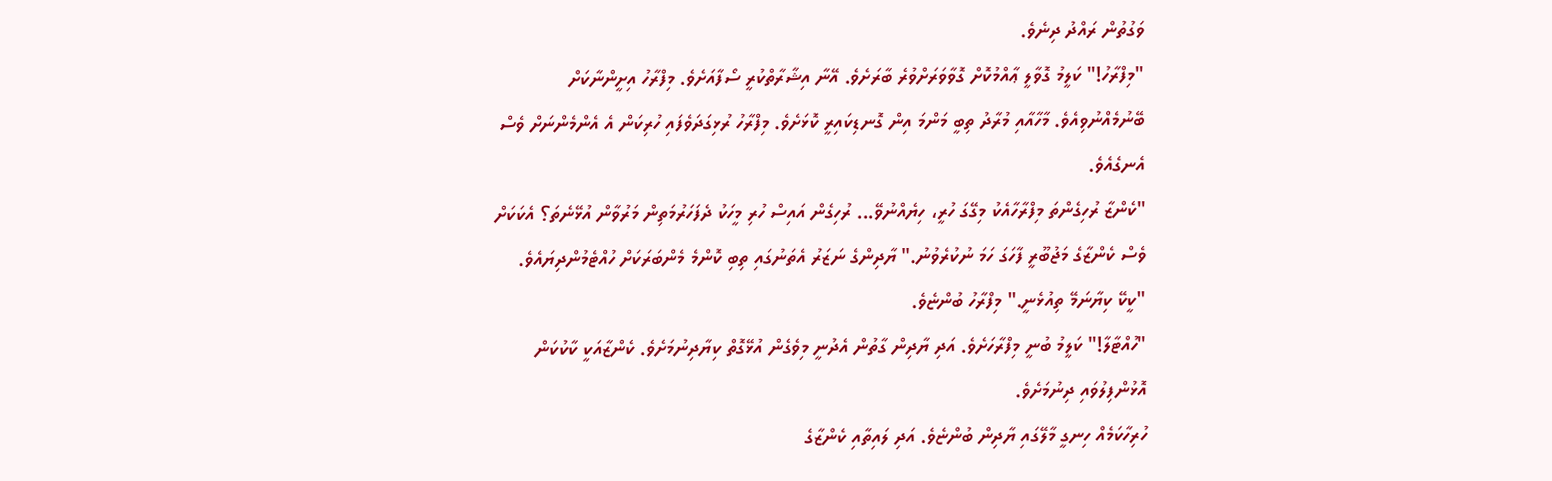ވަގުތުން ރައްދު ދިނެވެ.
"މިފްރާހު!" ކަލީމު ގޮވާލީ ޢާއްމުކޮށް ގޮވާވަރަށްވުރެ ބާރަށެވެ. އޭނާ އިޝާރާތްކުރީ ސޯފާއަށެވެ. މިފްރާހު އިށީންނާކަށް ބޭނުމެއްނުވިއެވެ. މާހާއާއި މުރާދު ތިބީ މަންމަ އިން ގޮނޑިކައިރީ ކޮޅަށެވެ. މިފްރާހު ރުޅިގަދަވެފައި ހުރިކަން އެ އެންމެންނަށް ވެސް އެނގެއެވެ.
"ކެންޒާ ރުހިގެންތަ މިފްރާހާއެކު މިގޭގަ ހުރީ، ހިޔެއްނުވޭ... ރުހިގެން އައިސް ހުރި މީހަކު ދެފަހަރުމަތިން މަރުވާން އުޅޭނެތަ؟ އެކަކަށް ވެސް ކެންޒާގެ މަޖުބޫރީ ފާހަގަ ހަމަ ނުކުރެވުނު." ޔާދިންގެ ނަޒަރު އެތަނުގައި ތިބި ކޮންމެ މެންބަރަކަށް ހުއްޓެމުންދިޔައެވެ.
"ކީކޭ ކިޔާނަމޭ ތިއުޅެނީ." މިފްރާހު ބުންޏެވެ.
"ހުއްޓާލާ!" ކަލީމު ބުނީ މިފްރާހަށެވެ. އަދި ޔާދިން ގާތުން އެދުނީ މިވެގެން އުޅޭގޮތް ކިޔާދިނުމަށެވެ. ކެންޒާއަކީ ކާކުކަން އޮޅުންފިލުވައި ދިނުމަށެވެ.
ހުރިހާކަމެއް ހިނގީ މާލޭގައި ޔާދިން ބުންޏެވެ. އަދި ލައިތާއި ކެންޒާގެ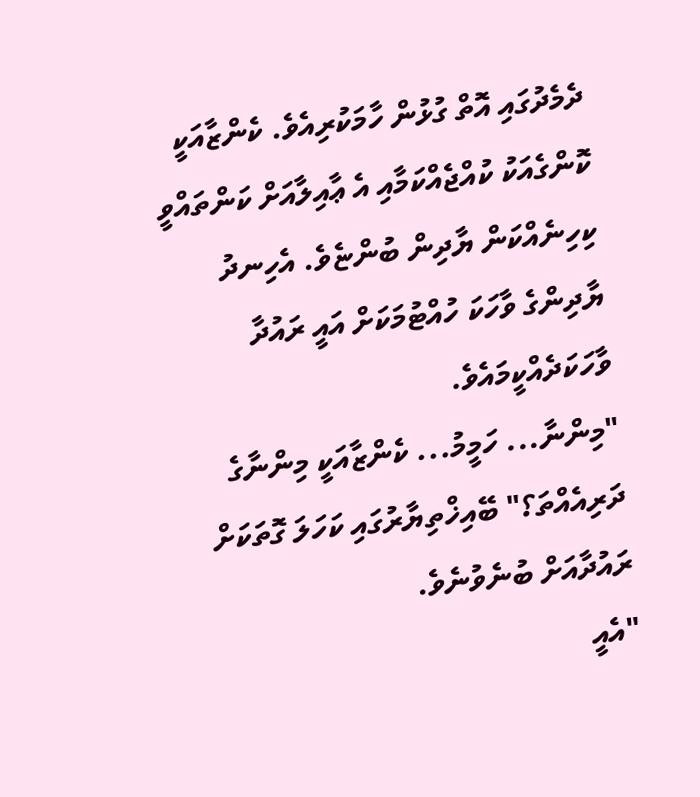ދެމެދުގައި އޮތް ގުޅުން ހާމަކުރިއެވެ. ކެންޒާއަކީ ކޮންގެއަކު ކުއްޖެއްކަމާއި އެ ޢާއިލާއަށް ކަންތައްވީ ކިހިނެއްކަން ޔާދިން ބުންޏެވެ. އެހިނދު ޔާދިންގެ ވާހަކަ ހުއްޓުމަކަށް އައީ ރައުދާ ވާހަކަދެއްކީމައެވެ.
"މިންނާ... ހަމީމު... ކެންޒާއަކީ މިންނާގެ ދަރިއެއްތަ؟" ބޭއިޚްތިޔާރުގައި ކަހަލަ ގޮތަކަށް ރައުދާއަށް ބުނެވުނެވެ.
"އެއީ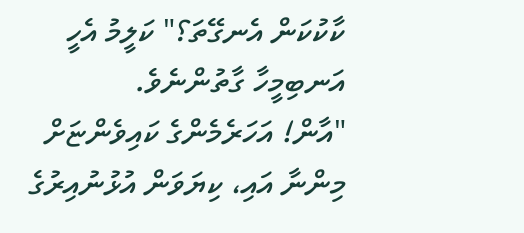ކާކުކަން އެނގޭތަ؟" ކަލީމު އެހީ އަނބިމީހާ ގާތުންނެވެ.
"އާން! އަހަރެމެންގެ ކައިވެންޏަށް މިންނާ އައި، ކިޔަވަން އުޅުނުއިރުގެ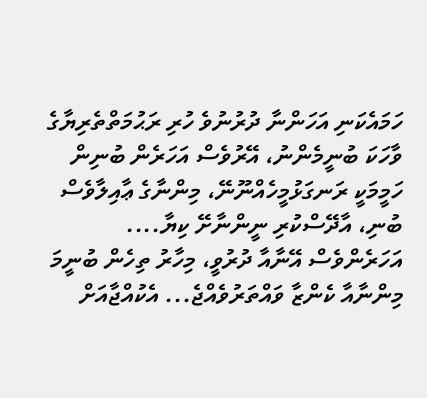ހަމައެކަނި އަހަންނާ ދުރުނުވެ ހުރި ރަޙުމަތްތެރިޔާގެ ވާހަކަ ބުނީމެންނު، އޭރުވެސް އަހަރެން ބުނިން ހަމީމަކީ ރަނގަޅުމީހެއްނޫނޭ، މިންނާގެ ޢާއިލާވެސް ބުނި، އާދޭސްކުރި ނީންނާށޭ ކިޔާ.... އަހަރެންވެސް އޭނާއާ ދުރުވީ، މިހާރު ތިހެން ބުނީމަ މިންނާއާ ކެންޒާ ވައްތަރުވެއްޖެ... އެކުއްޖާއަށް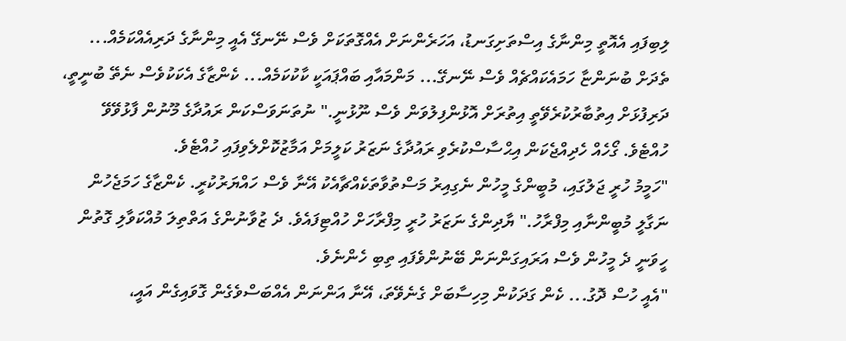ލިބިފައި އެއޮތީ މިންނާގެ އިސްތަށިގަނޑު، އަހަރެންނަށް އެއްގޮތަކަށް ވެސް ނޭނގޭ އެއީ މިންނާގެ ދަރިއެއްކަމެއް... ތެދަށް ބުނަންޏާ ހަމައެކައްޗެއް ވެސް ނޭނގޭ... މަންމައާއި ބައްޕައަކީ ކާކުކަމެއް... ކެންޒާގެ އެކަކުވެސް ނެތޭ ބުނީތީ، ދަރިފުޅަށް އިތުބާރުކުރެވޭތީ އިތުރަށް އޮޅުންފިލުވަން ވެސް ނޫޅުނީ." ނުތަނަވަސްކަން ރައުދާގެ މޫނުން ފާޅުވޭވޭ ހުއްޓެވެ. ގޯހެއް ހެދިއްޖެކަން އިޙްސާސްކުރެވި ރައުދާގެ ނަޒަރު ކަލީމަށް އަމާޒުކޮށްލެވިފައި ހުއްޓެވެ.
"ހަމީމު ހުރީ ޖަލުގައި، މުބީންގެ މީހުން ނެގިއިރު މަސްތުވާތަކެއްޗާއެކު އޭނާ ވެސް ހައްޔަރުކުރީ. ކެންޒާގެ ހަމަޖެހުން ނަގާލީ މުބީންނާއި މިފްރާހު." ޔާދިންގެ ނަޒަރު ހުރީ މިފްރާހަށް ހުއްޓިފައެވެ. ދެ ޒުވާނުންގެ އަތްތިލަ މުއްކަވާލި ގޮތުން ހީވަނީ ދެ މީހުން ވެސް އަރައިގަންނަން ބޭނުންވެފައި ތިބި ހެންނެވެ.
"އެއީ ހުސް ދޮގު... ކެން ގަދަކުން މިހިސާބަށް ގެނެވޭތަ، އޭނާ އަންނަން އެއްބަސްވެގެން ގޮވައިގެން އައީ،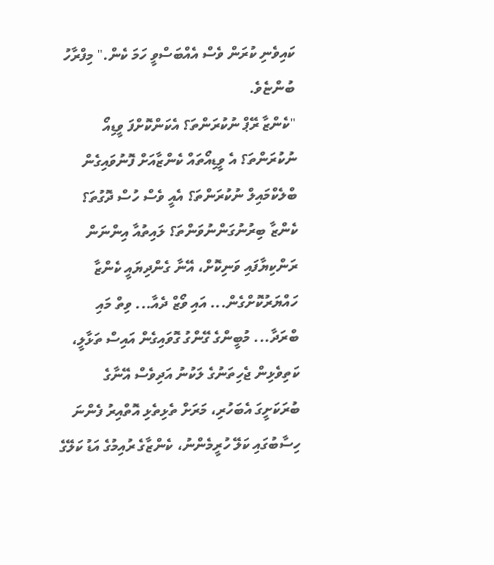ކައިވެނި ކުރަން ވެސް އެއްބަސްވީ ހަމަ ކެން." މިފްރާހު ބުންޏެވެ.
"ކެންޒާ ރޭޕް ނުކުރަންތަ؟ އެކަންކޮށްފަ ވީޑިއޯ ނުކުރަންތަ؟ އެ ވީޑިއޯތައް ކެންޒާއަށް ފޮނުވައިގެން ބްލެކްމައިލް ނުކުރަންތަ؟ އެއީ ވެސް ހުސް ދޮގުތަ؟ ކެންޒާ ބިރުނުގަންނުވަންތަ؟ ލައިތުއާ އިންނަން ރަންކިޔާފައި ވަނިކޮށް، އޭނާ ގެންދިޔައީ ކެންޒާ ހައްޔަރުކޮށްގެން... އައި ވޯޒް ދެއާ... ވިތް މައި ބްރަދާ... މުބީންގެ ގޭންގު ގޮވައިގެން އައިސް ތަޅާލީ، ކަތިވެޅިން ޖެހިތަނުގެ ލަކުނު އަދިވެސް އޭނާގެ ބުރަކަށީގަ އެބަހުރި، މަރަށް ތެޅިތެޅި އޮތްއިރު ފެންނަ ހިސާބުގައި ކަލޭ ހުރީމެންނު، ކެންޒާގެ ރުއިމުގެ އަޑު ކަލޭގެ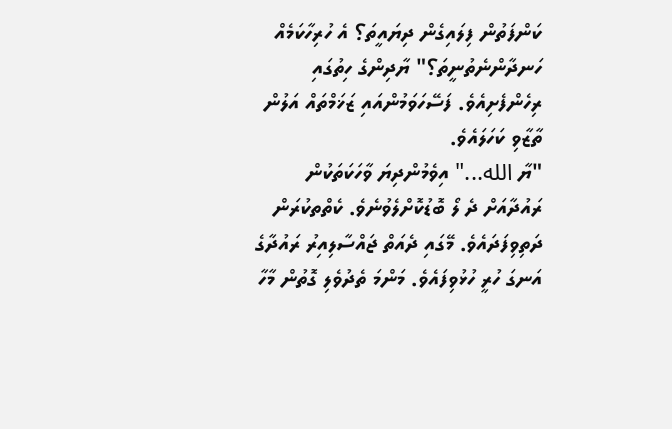ކަންފަތުން ފިލައިގެން ދިޔައީތަ؟ އެ ހުރިހާކަމެއް ހަނދާންނެތުނީތަ؟" ޔާދިންގެ ހިތުގައި ރިހެންފެށިއެވެ. ފަސޭހަވަމުންއައި ޒަޚަމްތައް އަލުން ތާޒާވި ކަހަލައެވެ.
"ޔާ الله..." އިވެމުންދިޔަ ވާހަކަތަކުން ރައުދާއަށް ދެ ލޯ ބޮޑުކޮށްލެވުނެވެ. ކެތްތކުރަން ދަތިވިފަދައެވެ. މޭގައި ދެއަތް ޖައްސާލިއިރު ރައުދާގެ އަނގަ ހުރީ ހުޅުވިފައެވެ. މަންމަ ތެދުވެލި ގޮތުން މާހާ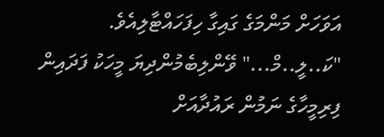އަވަހަށް މަންމަގެ ގައިގާ ހިފަހައްޓާލިއެވެ.
"ކަ..ލީ..މް..." ވޭންލިބެމުންދިޔަ މީހަކު ފަދައިން ފިރިމީހާގެ ނަމުން ރައުދާއަށް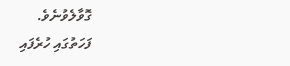ގޮވާލެވުނެވެ.
ފަހަތުގައި ހުރެފައި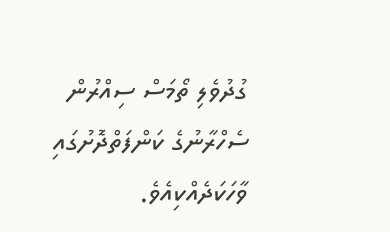ގުދުވެލި ތޯމަސް ސިއްރުން ސެހްރާނުގެ ކަންފަތްދޮށުގައި ވާހަކަދެއްކިއެވެ.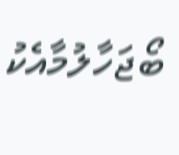ބޯޖަހާލުމާއެކު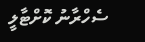ސެހްރާނު ކޮށްޓާލީ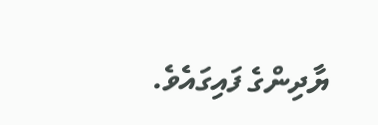ޔާދިންގެ ފައިގައެވެ.